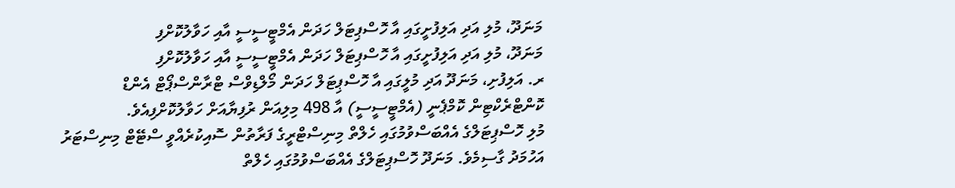މަނަދޫ، މުލި އަދި އަލިފުށީގައި އާ ހޮސްޕިޓަލް ހަދަން އެމްޓީސީސީ އާއި ހަވާލުކޮށްފި
މަނަދޫ، މުލި އަދި އަލިފުށީގައި އާ ހޮސްޕިޓަލް ހަދަން އެމްޓީސީސީ އާއި ހަވާލުކޮށްފި
ރ. އަލިފުށި، މަނަދޫ އަދި މުލީގައި އާ ހޮސްޕިޓަލް ހަދަން މޯލްޑިވްސް ޓްރާންސްޕޯޓް އެންޑް ކޮންޓްރެކްޓިން ކޮމްޕެނީ (އެމްޓީސީސީ) އާ 498 މިލިއަން ރުފިޔާއަށް ހަވާލުކޮށްފިއެވެ.
މުލި ހޮސްޕިޓަލްގެ އެއްބަސްވުމުގައި ހެލްތް މިނިސްޓްރީގެ ފަރާތުން ސޮއިކުރެއްވީ ސްޓޭޓް މިނިސްޓަރު އަހުމަދު ގާސިމެވެ. މަނަދޫ ހޮސްޕިޓަލްގެ އެއްބަސްވުމުގައި ހެލްތް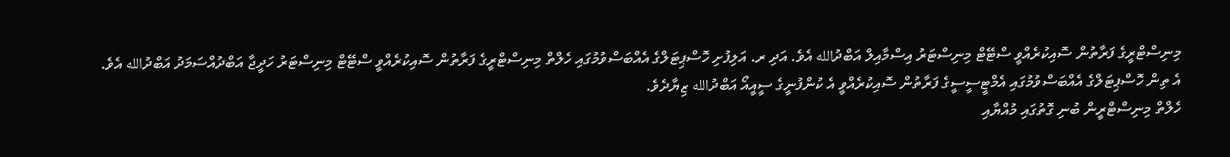މިނިސްޓްރީގެ ފަރާތުން ސޮއިކުރެއްވީ ސްޓޭޓް މިނިސްޓަރު އިސްމާއިލް އަބްދުالله އެވެ. އަދި ރ. އަލިފުށި ހޮސްޕިޓަލްގެ އެއްބަސްވުމުގައި ހެލްތް މިނިސްޓްރީގެ ފަރާތުން ސޮއިކުރެއްވީ ސްޓޭޓް މިނިސްޓަރު ހަދީޖާ އަބްދުއްސަމަދު އަބްދުالله އެވެ.
އެ ތިން ހޮސްޕިޓަލްގެ އެއްބަސްވުމުގައި އެމްޓީސީސީގެ ފަރާތުން ސޮއިކުރެއްވީ އެ ކުންފުނީގެ ސީއީއޯ އަބްދުالله ޒިޔާދެވެ.
ހެލްތް މިނިސްޓްރީން ބުނި ގޮތުގައި މުއްޔާއި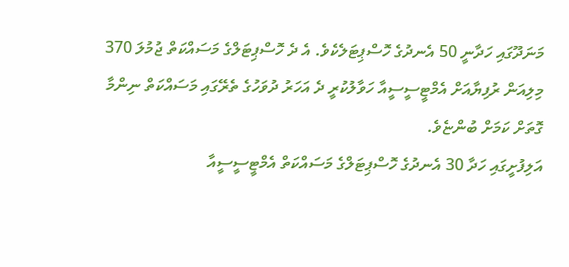މަނަދޫގައި ހަދާނީ 50 އެނދުގެ ހޮސްޕިޓަލެކެވެ. އެ ދެ ހޮސްޕިޓަލްގެ މަސައްކަތް ޖުމުލަ 370 މިލިއަން ރުފިޔާއަށް އެމްޓީސީސީއާ ހަވާލުކުރީ ދެ އަހަރު ދުވަހުގެ ތެރޭގައި މަސައްކަތް ނިންމާ ގޮތަށް ކަމަށް ބުންޏެވެ.
އަލިފުށީގައި ހަދާ 30 އެނދުގެ ހޮސްޕިޓަލްގެ މަސައްކަތް އެމްޓީސީސީއާ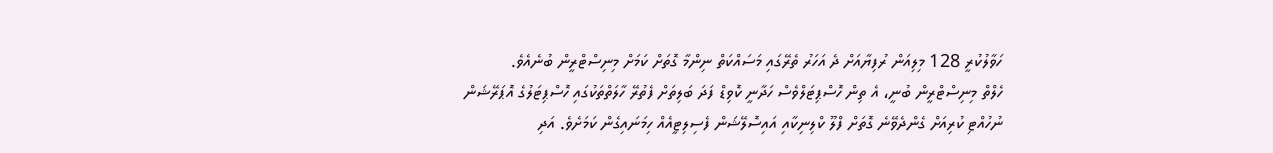ހަވާލުކުރީ 128 މިލިއަން ރުފިޔާއަށް ދެ އަހަރު ތެރޭގައި މަސައްކަތް ނިންމާ ގޮތަށް ކަމަށް މިނިސްޓްރީން ބުނެއެވެ.
ހެލްތް މިނިސްޓްރީން ބުނީ، އެ ތިން ހޮސްޕިޓަލްވެސް ހަދާނީ ކޮވިޑް ފަދަ ބަލިތަށް ފެތުރޭ ހާލަތްތަކުގައި ހޮސްޕިޓަލުގެ އޮޕަރޭޝަން ނުހުއްޓި ކުރިއަށް ގެންދެވޭނެ ގޮތަށް ފްލޫ ކްލިނިކާއި އައިސޮލޭޝަން ފެސިލިޓީއެއް ހިމަނައިގެން ކަމަށެވެ. އަދި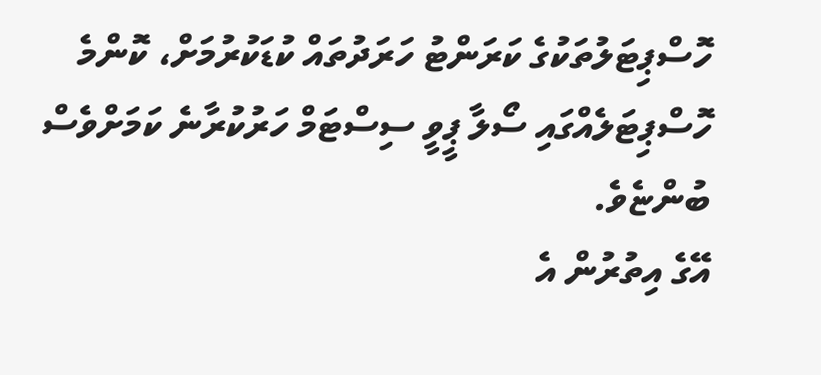ހޮސްޕިޓަލުތަކުގެ ކަރަންޓު ހަރަދުތައް ކުޑަކުރުމަށް، ކޮންމެ ހޮސްޕިޓަލެއްގައި ސޯލާ ޕީވީ ސިސްޓަމް ހަރުކުރާނެ ކަމަށްވެސް ބުންޏެވެ.
އޭގެ އިތުރުން އެ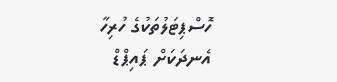ހޮސްޕިޓަލުތަކުގެ ހުރިހާ އެނދަކަށް ޕައިޕްޑް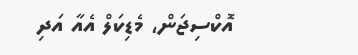އޮކްސިޖަން، މެޑިކަލް އެއާ އަދި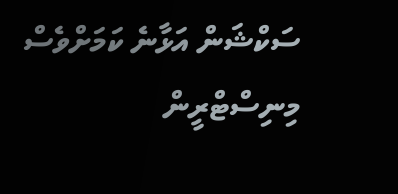ސަކްޝަން އަޅާނެ ކަމަށްވެސް މިނިސްޓްރީން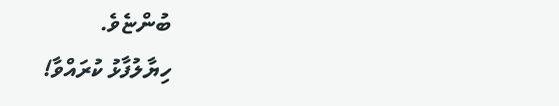ބުންޏެވެ.
ހިޔާލުފާޅު ކުރައްވާ!